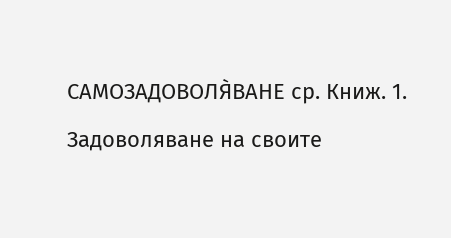САМОЗАДОВОЛЯ̀ВАНЕ ср. Книж. 1. Задоволяване на своите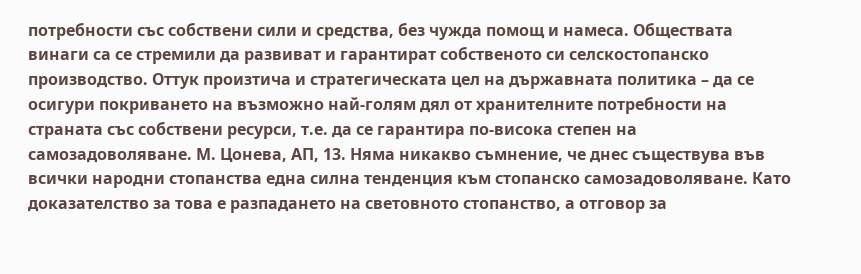потребности със собствени сили и средства, без чужда помощ и намеса. Обществата винаги са се стремили да развиват и гарантират собственото си селскостопанско производство. Оттук произтича и стратегическата цел на държавната политика – да се осигури покриването на възможно най-голям дял от хранителните потребности на страната със собствени ресурси, т.е. да се гарантира по-висока степен на самозадоволяване. М. Цонева, АП, 13. Няма никакво съмнение, че днес съществува във всички народни стопанства една силна тенденция към стопанско самозадоволяване. Като доказателство за това е разпадането на световното стопанство, а отговор за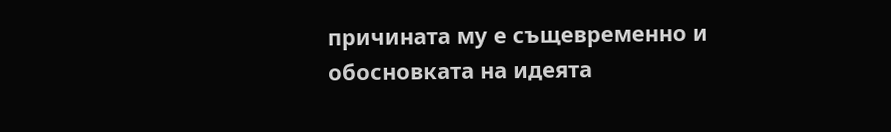причината му е същевременно и обосновката на идеята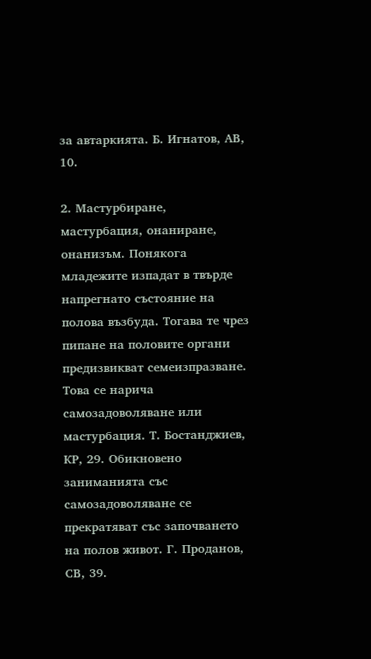за автаркията. Б. Игнатов, АВ, 10.

2. Мастурбиране, мастурбация, онаниране, онанизъм. Понякога младежите изпадат в твърде напрегнато състояние на полова възбуда. Тогава те чрез пипане на половите органи предизвикват семеизпразване. Това се нарича самозадоволяване или мастурбация. Т. Бостанджиев, КР, 29. Обикновено заниманията със самозадоволяване се прекратяват със започването на полов живот. Г. Проданов, СВ, 39.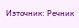Източник: Речник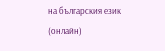на българския език (онлайн)